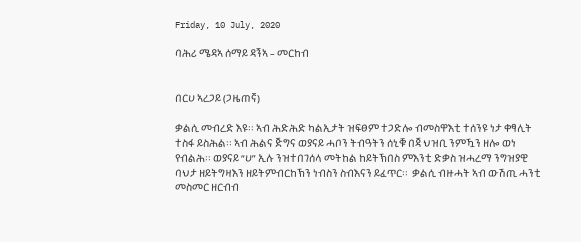Friday, 10 July, 2020

ባሕሪ ሜዳኣ ሰማይ ዳኝኣ – መርከብ


በርሀ ኣረጋይ (ጋዜጠኛ)

ቃልሲ መብረድ እዩ፡፡ ኣብ ሕድሕድ ካልኢታት ዝፍፀም ተጋድሎ ብመስዋእቲ ተሰንዩ ነታ ቀፃሊት ተስፋ ይስሕል፡፡ ኣብ ሕልና ጅግና ወያናይ ሓቦን ትብዓትን ሰኒቑ በጃ ህዝቢ ንምዃን ዘሎ ወነ የብልሕ፡፡ ወያናይ “ሀ” ኢሉ ንዝተበገሰላ መትከል ከይትኽበስ ምእንቲ ድቃስ ዝሓረማ ንግዝያዊ ባህታ ዘይትግዛእን ዘይትምብርከኽን ነብስን ስብእናን ይፈጥር፡፡  ቃልሲ ብዙሓት ኣብ ውሽጢ ሓንቲ መስመር ዘርብብ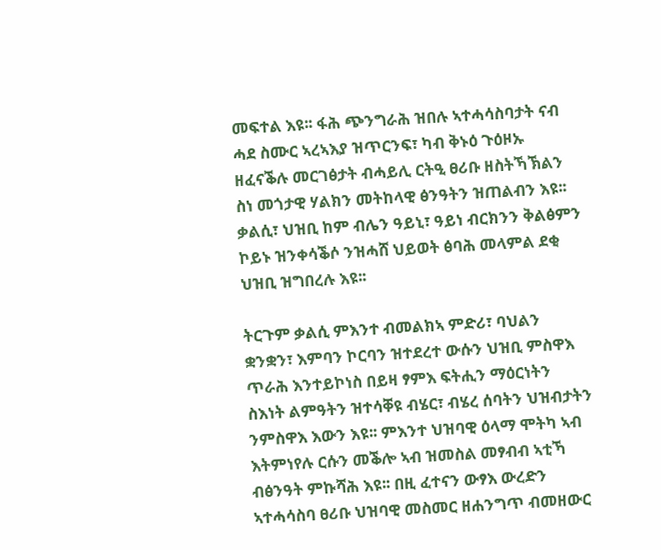መፍተል እዩ፡፡ ፋሕ ጭንግራሕ ዝበሉ ኣተሓሳስባታት ናብ ሓደ ስሙር ኣረኣእያ ዝጥርንፍ፣ ካብ ቅኑዕ ጉዕዞኡ ዘፈናቕሉ መርገፅታት ብሓይሊ ርትዒ ፀሪቡ ዘስትኻኽልን ስነ መጎታዊ ሃልክን መትከላዊ ፅንዓትን ዝጠልብን እዩ፡፡ ቃልሲ፣ ህዝቢ ከም ብሌን ዓይኒ፣ ዓይነ ብርክንን ቅልፅምን ኮይኑ ዝንቀሳቕሶ ንዝሓሸ ህይወት ፅባሕ መላምል ደቂ ህዝቢ ዝግበረሉ እዩ፡፡

ትርጉም ቃልሲ ምእንተ ብመልክኣ ምድሪ፣ ባህልን ቋንቋን፣ እምባን ኮርባን ዝተደረተ ውሱን ህዝቢ ምስዋእ ጥራሕ እንተይኮነስ በይዛ ፃምእ ፍትሒን ማዕርነትን ስእነት ልምዓትን ዝተሳቐዩ ብሄር፣ ብሄረ ሰባትን ህዝብታትን ንምስዋእ እውን እዩ፡፡ ምእንተ ህዝባዊ ዕላማ ሞትካ ኣብ እትምነየሉ ርሱን መቕሎ ኣብ ዝመስል መፃብብ ኣቲኻ ብፅንዓት ምኩሻሕ እዩ፡፡ በዚ ፈተናን ውፃእ ውረድን ኣተሓሳስባ ፀሪቡ ህዝባዊ መስመር ዘሐንግጥ ብመዘውር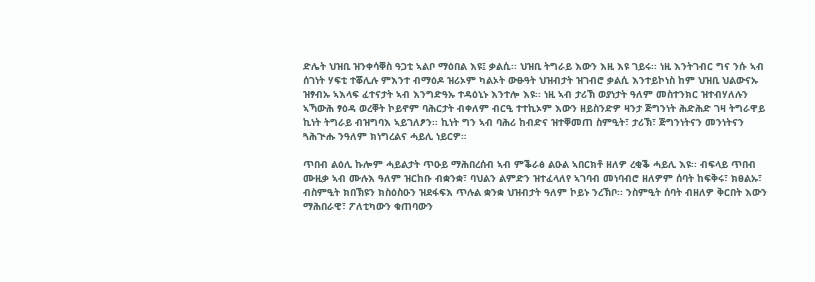ድሌት ህዝቢ ዝንቀሳቐስ ዓጋቲ ኣልቦ ማዕበል እዩ፤ ቃልሲ፡፡ ህዝቢ ትግራይ እውን እዚ እዩ ገይሩ፡፡ ነዚ እንትገብር ግና ንሱ ኣብ ሰገነት ሃፍቲ ተቖሊሉ ምእንተ ብማዕዶ ዝሪኦም ካልኦት ውፁዓት ህዝብታት ዝገብሮ ቃልሲ እንተይኮነስ ከም ህዝቢ ህልውናኡ ዝፃብኡ ኣእላፍ ፈተናታት ኣብ እንግድዓኡ ተዳዕኒኑ እንተሎ እዩ፡፡ ነዚ ኣብ ታሪኽ ወያነታት ዓለም መስተንክር ዝተብሃለሉን ኣኻውሕ ፃዕዳ ወረቐት ኮይኖም ባሕርታት ብቀለም ብርዒ ተተኪኦም እውን ዘይስንድዎ ዛንታ ጅግንነት ሕድሕድ ገዛ ትግራዋይ ኪነት ትግራይ ብዝግባእ ኣይገለፆን፡፡ ኪነት ግን ኣብ ባሕሪ ከብድና ዝተቐመጠ ስምዒት፣ ታሪኽ፣ ጅግንነትናን መንነትናን ጓሕጒሑ ንዓለም ክነግረልና ሓይሊ ነይርዎ።

ጥበብ ልዕሊ ኩሎም ሓይልታት ጥዑይ ማሕበረሰብ ኣብ ምቕራፅ ልዑል ኣበርክቶ ዘለዎ ረቂቕ ሓይሊ እዩ፡፡ ብፍላይ ጥበብ ሙዚቃ ኣብ ሙሉእ ዓለም ዝርከቡ ብቋንቋ፣ ባህልን ልምድን ዝተፈላለየ ኣገባብ መነባብሮ ዘለዎም ሰባት ከፍቅሩ፣ ክፀልኡ፣ ብስምዒት ክበኽዩን ክስዕስዑን ዝደፋፍእ ጥሉል ቋንቋ ህዝብታት ዓለም ኮይኑ ንረኽቦ፡፡ ንስምዒት ሰባት ብዘለዎ ቅርበት እውን ማሕበራዊ፣ ፖለቲካውን ቁጠባውን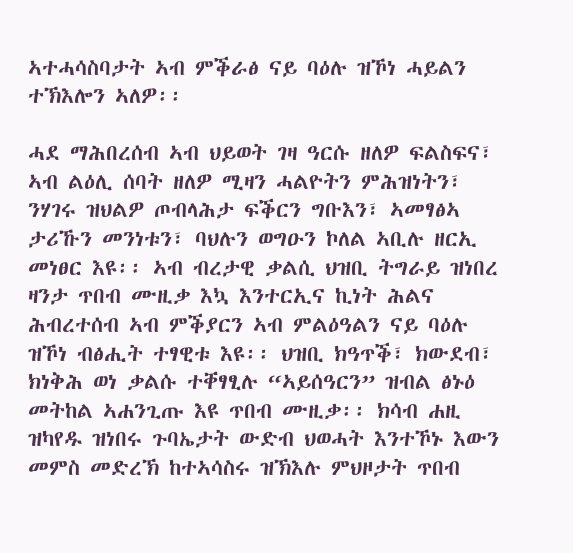ኣተሓሳስባታት ኣብ ምቕራፅ ናይ ባዕሉ ዝኾነ ሓይልን ተኽእሎን ኣለዎ፡፡

ሓደ ማሕበረሰብ ኣብ ህይወት ገዛ ዓርሱ ዘለዎ ፍልስፍና፣ ኣብ ልዕሊ ሰባት ዘለዎ ሚዛን ሓልዮትን ምሕዝነትን፣ ንሃገሩ ዝህልዎ ጦብላሕታ ፍቕርን ግቡእን፣ ኣመፃፅኣ ታሪኹን መንነቱን፣ ባህሉን ወግዑን ኮለል ኣቢሉ ዘርኢ መነፀር እዩ፡፡ ኣብ ብረታዊ ቃልሲ ህዝቢ ትግራይ ዝነበረ ዛንታ ጥበብ ሙዚቃ እኳ እንተርኢና ኪነት ሕልና ሕብረተሰብ ኣብ ምቕያርን ኣብ ምልዕዓልን ናይ ባዕሉ ዝኾነ ብፅሒት ተፃዊቱ እዩ፡፡ ህዝቢ ክዓጥቕ፣ ክውደብ፣ ክነቅሕ ወነ ቃልሱ ተቐፃፂሉ “ኣይሰዓርን” ዝብል ፅኑዕ መትከል ኣሐንጊጡ እዩ ጥበብ ሙዚቃ፡፡ ክሳብ ሐዚ ዝካየዱ ዝነበሩ ጉባኤታት ውድብ ህወሓት እንተኾኑ እውን መምስ መድረኽ ከተኣሳስሩ ዝኽእሉ ምህዞታት ጥበብ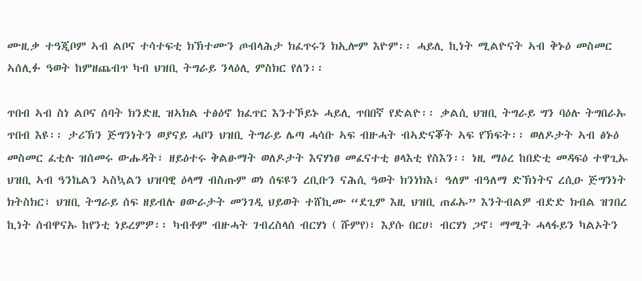ሙዚቃ ተዓጂቦም ኣብ ልቦና ተሳተፍቲ ክኽተሙን ጦብላሕታ ክፈጥሩን ክኢሎም እዮም፡፡ ሓይሊ ኪነት ሚልዮናት ኣብ ቅኑዕ መስመር ኣሰሊፉ ዓወት ከምዘጨብጥ ካብ ህዝቢ ትግራይ ንላዕሊ ምስክር የለን፡፡

ጥበብ ኣብ ስነ ልቦና ሰባት ክንድዚ ዝኣክል ተፅዕኖ ክፈጥር እንተኾይኑ ሓይሊ ጥበበኛ የድልዮ፡፡ ቃልሲ ህዝቢ ትግራይ ግን ባዕሉ ትግበራኡ ጥበብ እዩ፡፡ ታሪኽን ጅግንነትን ወያናይ ሓቦን ህዝቢ ትግራይ ሌጣ ሓሳቡ ኣፍ ብዙሓት ብኣድናቖት ኣፍ የኽፍት፡፡ ወለዶታት ኣብ ፅኑዕ መስመር ፈቲሉ ዝሰመሩ ውሑዳት፣ ዘይዕተሩ ቅልፁማት ወለዶታት እናሃነፀ መፈናተቲ ፀላእቲ የስእን፡፡ ነዚ ማዕረ ከበድቲ መዳፍዕ ተዋጊኡ ህዝቢ ኣብ ዓንኬልን ኣስኳልን ህዝባዊ ዕላማ ብስጡም ወነ ሰፍዩን ረቢቡን ናሕሲ ዓወት ክንነክእ፣ ዓለም ብዓለማ ድኽነትና ረሲዑ ጅግንነት  ክትስክር፣ ህዝቢ ትግራይ ሰፍ ዘይብሉ ፀውራታት መንገዲ ህይወት ተሸኪሙ “ደጊም እዚ ህዝቢ ጠፊኡ” እንትብልዎ ብድድ ክብል ዝገበረ ኪነት ሰብዋናኡ ከየንቲ ነይረምዎ፡፡ ካብቶም ብዙሓት ገብረስላሰ ብርሃነ ( ሹምየ)፣ እያሱ በርሀ፣ ብርሃነ ጋኖ፣ ማሚት ሓላፋይን ካልኦትን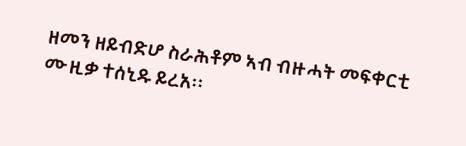ዘመን ዘይብድሆ ስራሕቶም ኣብ ብዙሓት መፍቀርቲ ሙዚቃ ተሰኒዱ ይረአ፡፡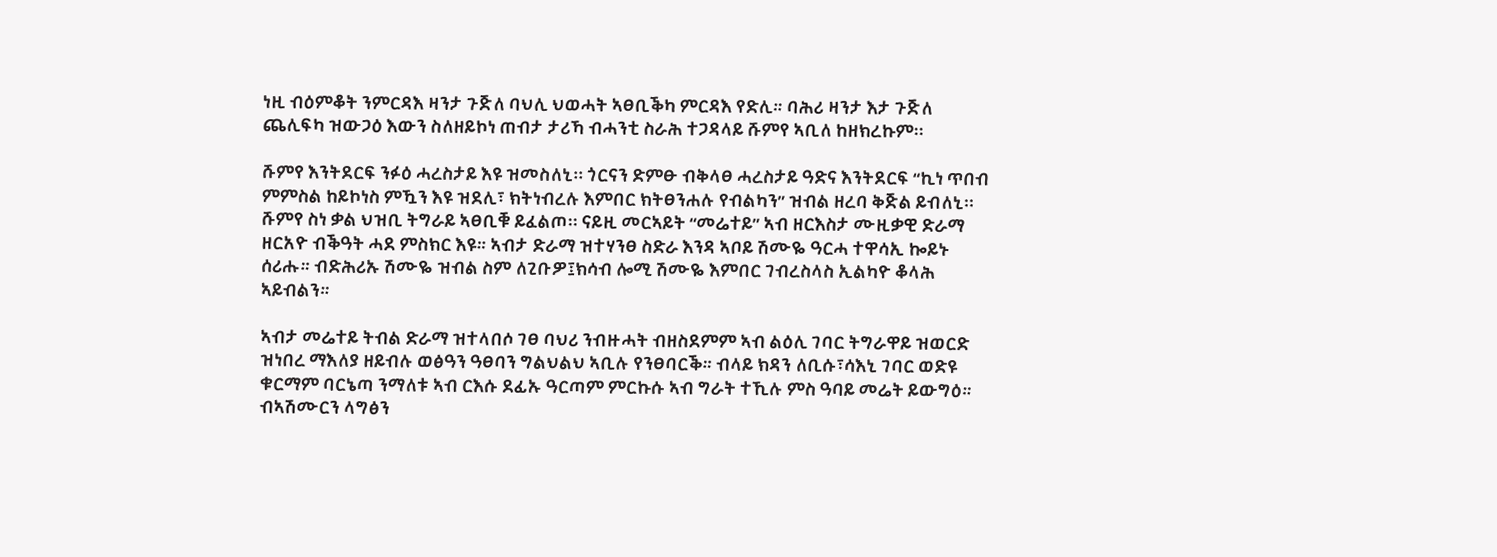ነዚ ብዕምቆት ንምርዳእ ዛንታ ጉጅለ ባህሊ ህወሓት ኣፀቢቕካ ምርዳእ የድሊ። ባሕሪ ዛንታ እታ ጉጅለ ጨሊፍካ ዝውጋዕ እውን ስለዘይኮነ ጠብታ ታሪኻ ብሓንቲ ስራሕ ተጋዳላይ ሹምየ ኣቢለ ከዘክረኩም፡፡

ሹምየ እንትደርፍ ንፉዕ ሓረስታይ እዩ ዝመስለኒ፡፡ ጎርናን ድምፁ ብቅላፀ ሓረስታይ ዓድና እንትደርፍ “ኪነ ጥበብ ምምስል ከይኮነስ ምዃን እዩ ዝደሊ፣ ክትነብረሉ እምበር ክትፀንሐሉ የብልካን” ዝብል ዘረባ ቅጅል ይብለኒ፡፡ ሹምየ ስነ ቃል ህዝቢ ትግራይ ኣፀቢቑ ይፈልጦ፡፡ ናይዚ መርኣይት “መሬተይ” ኣብ ዘርእስታ ሙዚቃዊ ድራማ ዘርአዮ ብቕዓት ሓደ ምስክር እዩ። ኣብታ ድራማ ዝተሃንፀ ስድራ እንዳ ኣቦይ ሽሙዬ ዓርሓ ተዋሳኢ ኰይኑ ሰሪሑ። ብድሕሪኡ ሽሙዬ ዝብል ስም ለጊቡዎ፤ክሳብ ሎሚ ሽሙዬ እምበር ገብረስላስ ኢልካዮ ቆላሕ ኣይብልን።

ኣብታ መሬተይ ትብል ድራማ ዝተላበሶ ገፀ ባህሪ ንብዙሓት ብዘስደምም ኣብ ልዕሊ ገባር ትግራዋይ ዝወርድ ዝነበረ ማእለያ ዘይብሉ ወፅዓን ዓፀባን ግልህልህ ኣቢሉ የንፀባርቕ። ብላይ ክዳን ለቢሱ፣ሳእኒ ገባር ወድዩ ቁርማም ባርኔጣ ንማለቱ ኣብ ርእሱ ደፊኡ ዓርጣም ምርኩሱ ኣብ ግራት ተኺሉ ምስ ዓባይ መሬት ይውግዕ። ብኣሽሙርን ላግፅን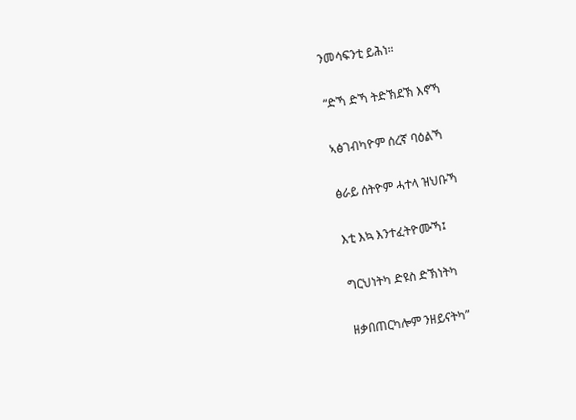ንመሳፍንቲ ይሕነ።

“ድኻ ድኻ ትድኽደኽ እኖኻ

ኣፅገብካዮም ሰረኛ ባዕልኻ

ፅራይ ሰትዮም ሓተላ ዝህቡኻ

እቲ እኳ እንተፈትዮሙኻ፤

ግርህነትካ ድዩስ ድኽነትካ

ዘቃበጠርካሎም ንዘይናትካ”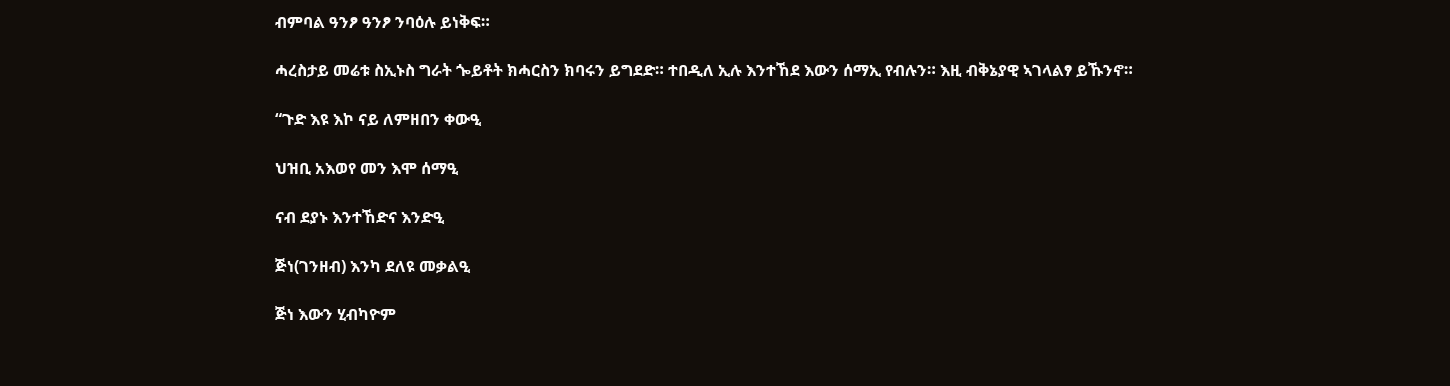ብምባል ዓንፆ ዓንፆ ንባዕሉ ይነቅፍ።

ሓረስታይ መሬቱ ስኢኑስ ግራት ጐይቶት ክሓርስን ክባሩን ይግደድ። ተበዲለ ኢሉ እንተኸደ እውን ሰማኢ የብሉን። እዚ ብቅኔያዊ ኣገላልፃ ይኹንኖ።

“ጉድ እዩ እኮ ናይ ለምዘበን ቀውዒ

ህዝቢ አእወየ መን እሞ ሰማዒ

ናብ ደያኑ እንተኸድና እንድዒ

ጅነ(ገንዘብ) እንካ ደለዩ መቃልዒ

ጅነ እውን ሂብካዮም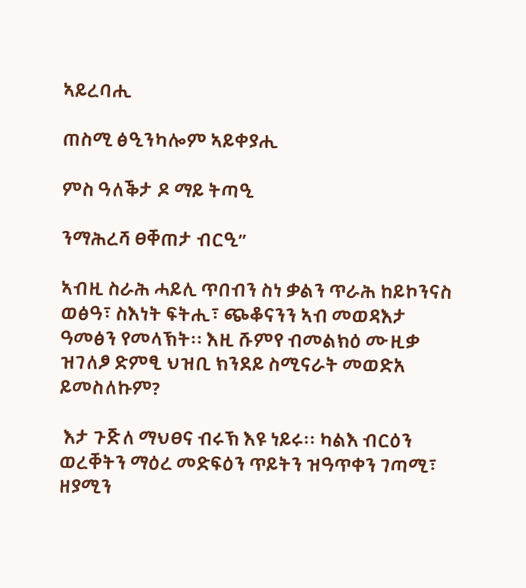ኣይረባሒ

ጠስሚ ፅዒንካሎም ኣይቀያሒ

ምስ ዓለቕታ ዶ ማይ ትጣዒ

ንማሕረሻ ፀቐጠታ ብርዒ”

ኣብዚ ስራሕ ሓይሊ ጥበብን ስነ ቃልን ጥራሕ ከይኮንናስ ወፅዓ፣ ስእነት ፍትሒ፣ ጭቆናንን ኣብ መወዳእታ ዓመፅን የመላኽት፡፡ እዚ ሹምየ ብመልክዕ ሙዚቃ ዝገለፆ ድምፂ ህዝቢ ክንደይ ስሚናራት መወድአ ይመስለኩም?

 እታ ጉጅለ ማህፀና ብሩኽ እዩ ነይሩ፡፡ ካልእ ብርዕን ወረቐትን ማዕረ መድፍዕን ጥይትን ዝዓጥቀን ገጣሚ፣ ዘያሚን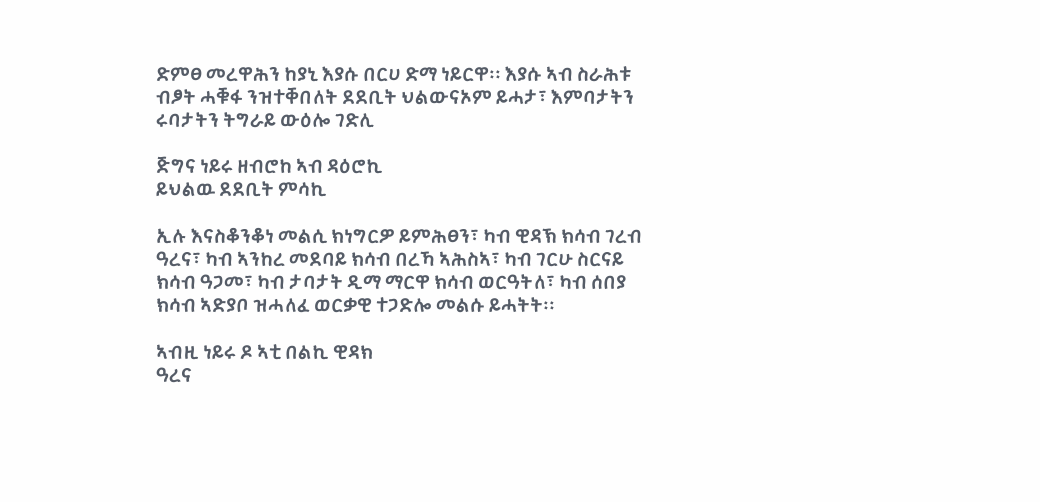ድምፀ መረዋሕን ከያኒ እያሱ በርሀ ድማ ነይርዋ፡፡ እያሱ ኣብ ስራሕቱ ብፆት ሓቑፋ ንዝተቐበለት ደደቢት ህልውናኦም ይሓታ፣ እምባታትን ሩባታትን ትግራይ ውዕሎ ገድሊ

ጅግና ነይሩ ዘብሮከ ኣብ ዳዕሮኪ
ይህልዉ ደደቢት ምሳኪ

ኢሉ እናስቆንቆነ መልሲ ክነግርዎ ይምሕፀን፣ ካብ ዊዳኽ ክሳብ ገረብ ዓረና፣ ካብ ኣንከረ መደባይ ክሳብ በረኻ ኣሕስኣ፣ ካብ ገርሁ ስርናይ ክሳብ ዓጋመ፣ ካብ ታባታት ዲማ ማርዋ ክሳብ ወርዓትለ፣ ካብ ሰበያ ክሳብ ኣድያቦ ዝሓለፈ ወርቃዊ ተጋድሎ መልሱ ይሓትት፡፡

ኣብዚ ነይሩ ዶ ኣቲ በልኪ ዊዳክ
ዓረና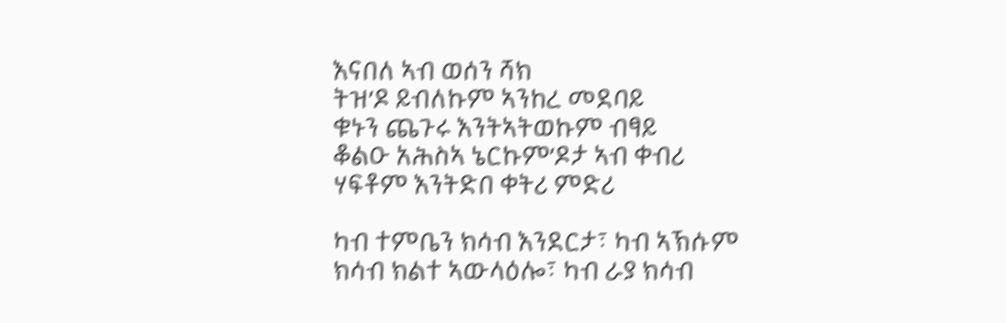እናበለ ኣብ ወሰን ሻክ
ትዝ’ዶ ይብለኩም ኣንከረ መደባይ
ቁኑን ጨጉሩ እንትኣትወኩም ብፃይ
ቆልዑ አሕስኣ ኔርኩም’ዶታ ኣብ ቀብሪ
ሃፍቶም እንትድበ ቀትሪ ምድሪ

ካብ ተምቤን ክሳብ እንደርታ፣ ካብ ኣኽሱም ክሳብ ክልተ ኣውላዕሎ፣ ካብ ራያ ክሳብ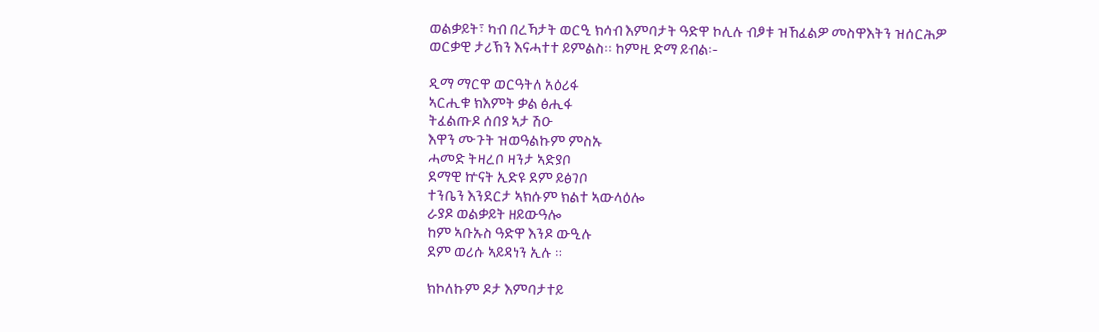ወልቃይት፣ ካብ በረኻታት ወርዒ ክሳብ እምባታት ዓድዋ ኮሊሉ ብፆቱ ዝኸፈልዎ መስዋእትን ዝሰርሕዎ ወርቃዊ ታሪኽን እናሓተተ ይምልስ፡፡ ከምዚ ድማ ይብል፡-

ዲማ ማርዋ ወርዓትለ አዕሪፋ
ኣርሒቁ ክእምት ቃል ፅሒፋ
ትፈልጡዶ ሰበያ ኣታ ሽዑ
እዋን ሙጉት ዝወዓልኩም ምስኡ
ሓመድ ትዛረቦ ዛንታ ኣድያቦ
ደማዊ ኵናት ኢድዩ ደም ይፅገቦ
ተንቤን እንደርታ ኣክሱም ክልተ ኣውላዕሎ
ራያዶ ወልቃይት ዘይውዓሎ
ከም ኣቡኡስ ዓድዋ እንዶ ውዒሉ
ደም ወሪሱ ኣይዳነን ኢሉ ።

ክኮለኩም ዶታ እምባታተይ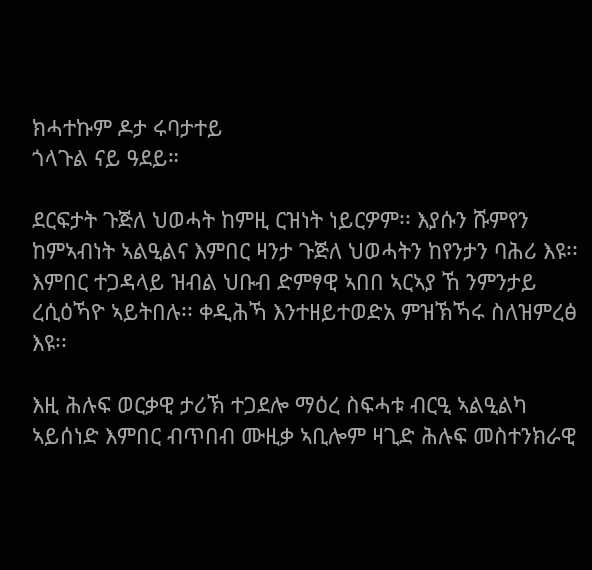ክሓተኩም ዶታ ሩባታተይ
ጎላጉል ናይ ዓደይ።

ደርፍታት ጉጅለ ህወሓት ከምዚ ርዝነት ነይርዎም፡፡ እያሱን ሹምየን ከምኣብነት ኣልዒልና እምበር ዛንታ ጉጅለ ህወሓትን ከየንታን ባሕሪ እዩ፡፡ እምበር ተጋዳላይ ዝብል ህቡብ ድምፃዊ ኣበበ ኣርኣያ ኸ ንምንታይ ረሲዕኻዮ ኣይትበሉ፡፡ ቀዲሕኻ እንተዘይተወድአ ምዝኽኻሩ ስለዝምረፅ እዩ፡፡

እዚ ሕሉፍ ወርቃዊ ታሪኽ ተጋደሎ ማዕረ ስፍሓቱ ብርዒ ኣልዒልካ ኣይሰነድ እምበር ብጥበብ ሙዚቃ ኣቢሎም ዛጊድ ሕሉፍ መስተንክራዊ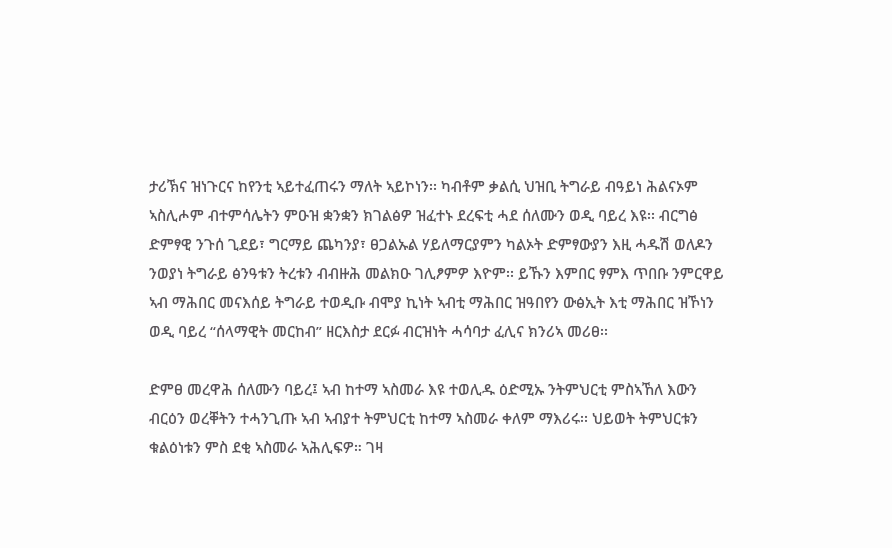ታሪኽና ዝነጉርና ከየንቲ ኣይተፈጠሩን ማለት ኣይኮነን፡፡ ካብቶም ቃልሲ ህዝቢ ትግራይ ብዓይነ ሕልናኦም ኣስሊሖም ብተምሳሌትን ምዑዝ ቋንቋን ክገልፅዎ ዝፈተኑ ደረፍቲ ሓደ ሰለሙን ወዲ ባይረ እዩ፡፡ ብርግፅ ድምፃዊ ንጉሰ ጊደይ፣ ግርማይ ጨካንያ፣ ፀጋልኡል ሃይለማርያምን ካልኦት ድምፃውያን እዚ ሓዱሽ ወለዶን ንወያነ ትግራይ ፅንዓቱን ትረቱን ብብዙሕ መልክዑ ገሊፆምዎ እዮም፡፡ ይኹን እምበር ፃምእ ጥበቡ ንምርዋይ ኣብ ማሕበር መናእሰይ ትግራይ ተወዲቡ ብሞያ ኪነት ኣብቲ ማሕበር ዝዓበየን ውፅኢት እቲ ማሕበር ዝኾነን ወዲ ባይረ “ሰላማዊት መርከብ” ዘርእስታ ደርፉ ብርዝነት ሓሳባታ ፈሊና ክንሪኣ መሪፀ፡፡

ድምፀ መረዋሕ ሰለሙን ባይረ፤ ኣብ ከተማ ኣስመራ እዩ ተወሊዱ ዕድሚኡ ንትምህርቲ ምስኣኸለ እውን ብርዕን ወረቐትን ተሓንጊጡ ኣብ ኣብያተ ትምህርቲ ከተማ ኣስመራ ቀለም ማእሪሩ፡፡ ህይወት ትምህርቱን ቁልዕነቱን ምስ ደቂ ኣስመራ ኣሕሊፍዎ። ገዛ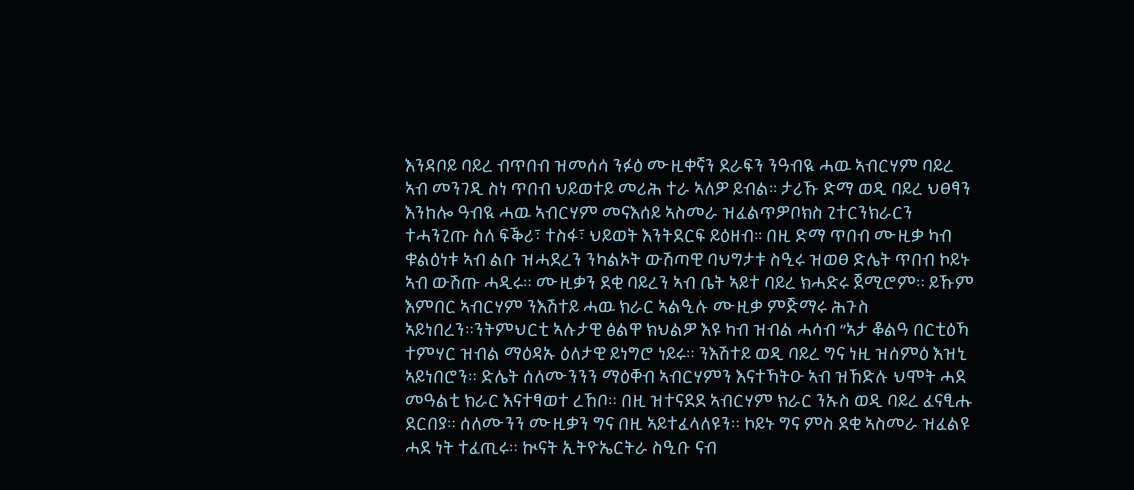እንዳቦይ ባይረ ብጥበብ ዝመሰሳ ንፉዕ ሙዚቀኛን ደራፍን ንዓብዪ ሓዉ ኣብርሃም ባይረ ኣብ መንገዲ ስነ ጥበብ ህይወተይ መሪሕ ተራ ኣለዎ ይብል፡፡ ታሪኹ ድማ ወዲ ባይረ ህፀፃን እንከሎ ዓብዪ ሓዉ ኣብርሃም መናእሰይ ኣስመራ ዝፈልጥዎቦክስ ጊተርንክራርን ተሓንጊጡ ስለ ፍቕሪ፣ ተስፋ፣ ህይወት እንትደርፍ ይዕዘብ፡፡ በዚ ድማ ጥበብ ሙዚቃ ካብ ቁልዕነቱ ኣብ ልቡ ዝሓደረን ንካልኦት ውሽጣዊ ባህግታቱ ስዒሩ ዝወፀ ድሌት ጥበብ ኮይኑ ኣብ ውሽጡ ሓዲሩ። ሙዚቃን ደቂ ባይረን ኣብ ቤት ኣይተ ባይረ ክሓድሩ ጀሚሮም። ይኹም እምበር ኣብርሃም ንእሽተይ ሓዉ ክራር ኣልዒሉ ሙዚቃ ምጅማሩ ሕጉስ ኣይነበረን።ንትምህርቲ ኣሉታዊ ፅልዋ ክህልዎ እዩ ካብ ዝብል ሓሳብ “ኣታ ቆልዓ በርቲዕኻ ተምሃር ዝብል ማዕዳኡ ዕለታዊ ይነግሮ ነይሩ። ንእሽተይ ወዲ ባይረ ግና ነዚ ዝሰምዕ እዝኒ ኣይነበሮን። ድሌት ሰለሙንንን ማዕቐብ ኣብርሃምን እናተኻትዑ ኣብ ዝኸድሉ ህሞት ሓደ መዓልቲ ክራር እናተፃወተ ረኸቦ። በዚ ዝተናደደ ኣብርሃም ክራር ንኡስ ወዲ ባይረ ፈናፂሑ ደርበያ። ሰለሙንን ሙዚቃን ግና በዚ ኣይተፈላለዩን። ኮይኑ ግና ምስ ደቂ ኣስመራ ዝፈልዩ ሓደ ነት ተፈጢሩ። ኲናት ኢትዮኤርትራ ስዒቡ ናብ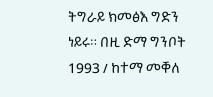ትግራይ ክመፅእ ግድን ነይሩ። በዚ ድማ ግንቦት 1993 / ከተማ መቐለ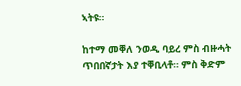ኣትዩ።

ከተማ መቐለ ንወዲ ባይረ ምስ ብዙሓት ጥበበኛታት እያ ተቐቢላቶ። ምስ ቅድም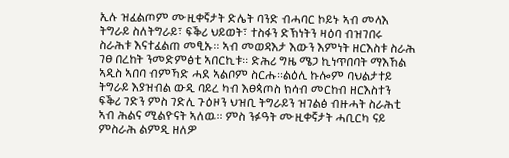ኢሉ ዝፈልጦም ሙዚቀኛታት ድሌት ባንድ ብሓባር ኮይኑ ኣብ መላእ ትግራይ ስለትግራይ፣ ፍቕሪ ህይወት፣ ተስፋን ድኽነትን ዛዕባ ብዝገበሩ ስራሕቱ እናተፈልጠ መፂኡ፡፡ ኣብ መወዳእታ እውን እምነት ዘርእስቱ ስራሕ ገፀ በረከት ንመድምፅቲ ኣበርኪቱ። ድሕሪ ግዜ ሜጋ ኪነጥበባት ማእኸል ኣዲስ ኣበባ ብምኻድ ሓደ ኣልቦም ስርሑ።ልዕሊ ኩሎም ባህልታተይ ትግራይ እያዝብል ውዲ ባይረ ካብ እፀጳጦስ ክሳብ መርከብ ዘርእስተን ፍቕሪ ገድን ምስ ገድሊ ጉዕዞን ህዝቢ ትግራይን ዝገልፅ ብዙሓት ስራሕቲ ኣብ ሕልና ሚልዮናት ኣለዉ። ምስ ንፉዓት ሙዚቀኛታት ሓቢርካ ናይ ምስራሕ ልምዲ ዘለዎ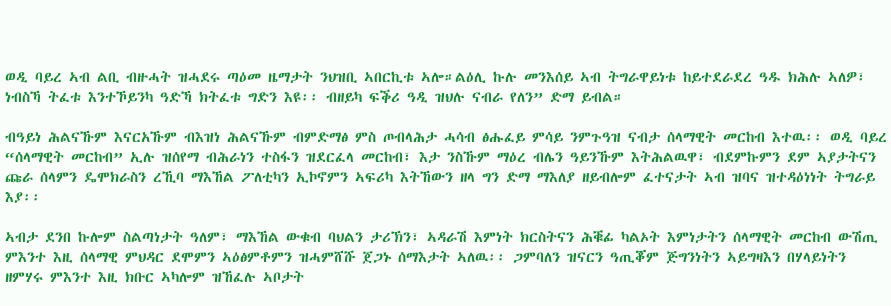ወዲ ባይረ ኣብ ልቢ ብዙሓት ዝሓደሩ ጣዕመ ዜማታት ንህዝቢ ኣበርኪቱ ኣሎ።ልዕሊ ኩሉ መንእሰይ ኣብ ትግራዋይነቱ ከይተደራደረ ዓዱ ክሕሉ ኣለዎ፣ ነብስኻ ትፈቱ እንተኾይንካ ዓድኻ ክትፈቱ ግድን እዩ፡፡ ብዘይካ ፍቕሪ ዓዲ ዝህሉ ናብራ የለን” ድማ ይብል።

ብዓይነ ሕልናኹም እናርአኹም ብእዝነ ሕልናኹም ብምድማፅ ምስ ጦብላሕታ ሓሳብ ፅሑፈይ ምሳይ ንምጉዓዝ ናብታ ሰላማዊት መርከብ እተዉ፡፡ ወዲ ባይረ “ሰላማዊት መርከብ” ኢሉ ዝሰየማ ብሕራነን ተስፋን ዝደርፈላ መርከብ፣ እታ ንስኹም ማዕረ ብሌን ዓይንኹም እትሕልዉዋ፣ ብደምኩምን ደም ኣያታትናን ጩራ ሰላምን ዴሞክራስን ረኺባ ማእኸል ፖለቲካን ኢኮኖምን ኣፍሪካ እትኸውን ዘላ ግን ድማ ማእለያ ዘይብሎም ፈተናታት ኣብ ዝባና ዝተዳዕነነት ትግራይ እያ፡፡

ኣብታ ደንበ ኩሎም ስልጣነታት ዓለም፣ ማእኸል ውቁብ ባህልን ታሪኽን፣ ኣዳራሽ እምነት ክርስትናን ሕቑፊ ካልኦት እምነታትን ሰላማዊት መርከብ ውሽጢ ምእንተ እዚ ሰላማዊ ምህዳር ደሞምን ኣዕፅምቶምን ዝሓምሸሹ ጀጋኑ ሰማእታት ኣለዉ፡፡ ጋምባለን ዝናርን ዓጢቖም ጅግንነትን ኣይግዛእን በሃላይነትን ዘምሃሩ ምእንተ እዚ ክቡር ኣካሎም ዝኸፈሉ ኣቦታት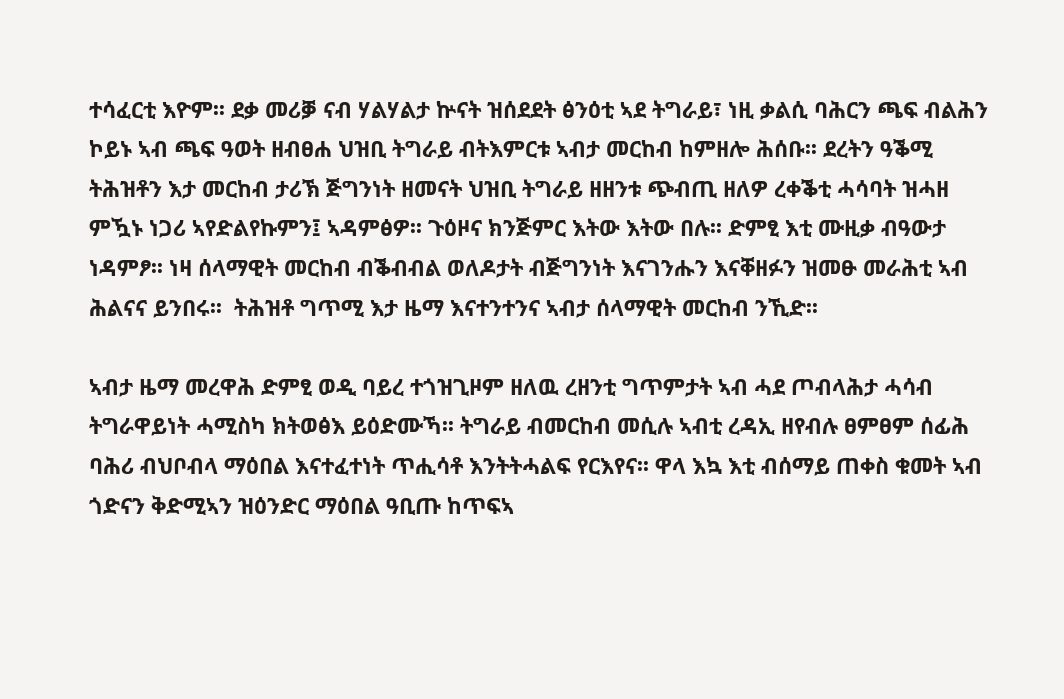ተሳፈርቲ እዮም፡፡ ደቃ መሪቓ ናብ ሃልሃልታ ኵናት ዝሰደደት ፅንዕቲ ኣደ ትግራይ፣ ነዚ ቃልሲ ባሕርን ጫፍ ብልሕን ኮይኑ ኣብ ጫፍ ዓወት ዘብፀሐ ህዝቢ ትግራይ ብትእምርቱ ኣብታ መርከብ ከምዘሎ ሕሰቡ፡፡ ደረትን ዓቕሚ ትሕዝቶን እታ መርከብ ታሪኽ ጅግንነት ዘመናት ህዝቢ ትግራይ ዘዘንቱ ጭብጢ ዘለዎ ረቀቕቲ ሓሳባት ዝሓዘ ምዃኑ ነጋሪ ኣየድልየኩምን፤ ኣዳምፅዎ፡፡ ጉዕዞና ክንጅምር እትው እትው በሉ፡፡ ድምፂ እቲ ሙዚቃ ብዓውታ ነዳምፆ፡፡ ነዛ ሰላማዊት መርከብ ብቕብብል ወለዶታት ብጅግንነት እናገንሑን እናቐዘፉን ዝመፁ መራሕቲ ኣብ ሕልናና ይንበሩ፡፡  ትሕዝቶ ግጥሚ እታ ዜማ እናተንተንና ኣብታ ሰላማዊት መርከብ ንኺድ፡፡

ኣብታ ዜማ መረዋሕ ድምፂ ወዲ ባይረ ተጎዝጊዞም ዘለዉ ረዘንቲ ግጥምታት ኣብ ሓደ ጦብላሕታ ሓሳብ ትግራዋይነት ሓሚስካ ክትወፅእ ይዕድሙኻ፡፡ ትግራይ ብመርከብ መሲሉ ኣብቲ ረዳኢ ዘየብሉ ፀምፀም ሰፊሕ ባሕሪ ብህቦብላ ማዕበል እናተፈተነት ጥሒሳቶ እንትትሓልፍ የርእየና፡፡ ዋላ እኳ እቲ ብሰማይ ጠቀስ ቁመት ኣብ ጎድናን ቅድሚኣን ዝዕንድር ማዕበል ዓቢጡ ከጥፍኣ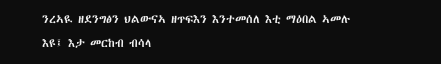ንረኣዪ ዘደንግፅን ህልውናኣ ዘጥፍእን እንተመሰለ እቲ ማዕበል ኣመሉ እዩ፤ እታ መርከብ ብሳላ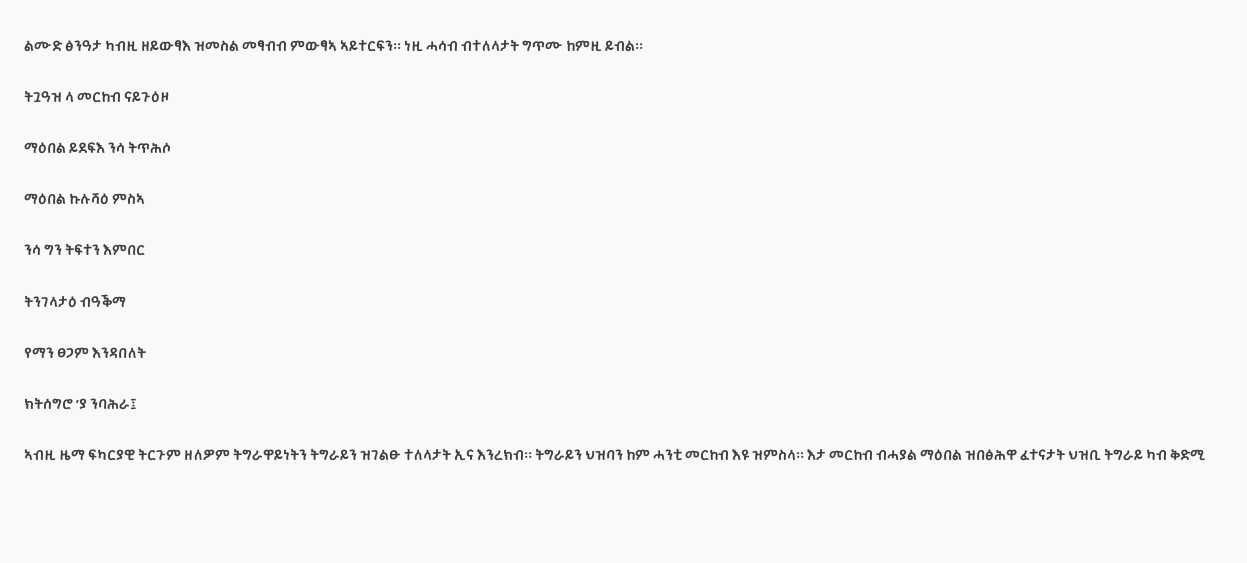ልሙድ ፅንዓታ ካብዚ ዘይውፃእ ዝመስል መፃብብ ምውፃኣ ኣይተርፍን፡፡ ነዚ ሓሳብ ብተለላታት ግጥሙ ከምዚ ይብል፡፡

ትጓዓዝ ላ መርከብ ናይጉዕዞ

ማዕበል ይደፍእ ንሳ ትጥሕሶ

ማዕበል ኩሉሻዕ ምስኣ

ንሳ ግን ትፍተን እምበር

ትንገላታዕ ብዓቕማ

የማን ፀጋም እንዳበለት

ክትሰግሮ ’ያ ንባሕራ፤

ኣብዚ ዜማ ፍካርያዊ ትርጉም ዘለዎም ትግራዋይነትን ትግራይን ዝገልፁ ተለላታት ኢና እንረክብ፡፡ ትግራይን ህዝባን ከም ሓንቲ መርከብ እዩ ዝምስላ፡፡ እታ መርከብ ብሓያል ማዕበል ዝበፅሕዋ ፈተናታት ህዝቢ ትግራይ ካብ ቅድሚ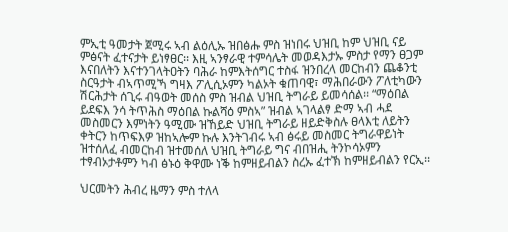ምኢቲ ዓመታት ጀሚሩ ኣብ ልዕሊኡ ዝበፅሑ ምስ ዝነበሩ ህዝቢ ከም ህዝቢ ናይ ምፅናት ፈተናታት ይነፃፀር፡፡ እዚ ኣንፃራዊ ተምሳሌት መወዳእታኡ ምስታ የማን ፀጋም እናበለትን እናተንገላትዐትን ባሕራ ከምእትሰግር ተስፋ ዝንበረላ መርከብን ጨቆንቲ ስርዓታት ብኣጥሚኻ ግዛእ ፖሊሲኦምን ካልኦት ቁጠባዊ፣ ማሕበራውን ፖለቲካውን ሽርሕታት ሰጊሩ ብዓወት መሰስ ምስ ዝብል ህዝቢ ትግራይ ይመሳሰል፡፡ “ማዕበል ይደፍእ ንሳ ትጥሕስ ማዕበል ኩልሻዕ ምስኣ” ዝብል ኣገላልፃ ድማ ኣብ ሓደ መስመርን እምነትን ዓሚሙ ዝኸይድ ህዝቢ ትግራይ ዘይድቅስሉ ፀላእቲ ለይትን ቀትርን ከጥፍእዎ ዝከኣሎም ኩሉ እንትገብሩ ኣብ ፅሩይ መስመር ትግራዋይነት ዝተሰለፈ ብመርከብ ዝተመሰለ ህዝቢ ትግራይ ግና ብበዝሒ ትንኮሳኦምን ተፃብኦታቶምን ካብ ፅኑዕ ቅዋሙ ነቕ ከምዘይብልን ስረኡ ፈተኽ ከምዘይብልን የርኢ፡፡

ህርመትን ሕብረ ዜማን ምስ ተለላ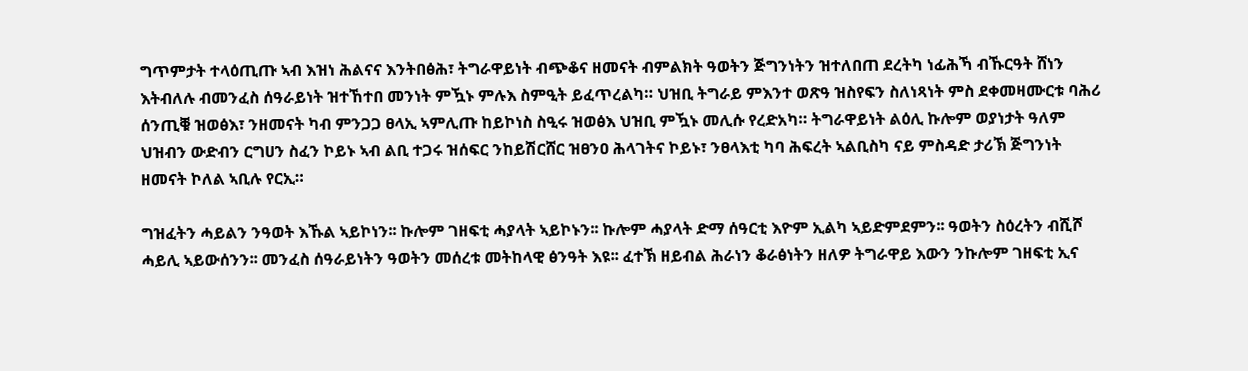ግጥምታት ተላዕጢጡ ኣብ እዝነ ሕልናና እንትበፅሕ፣ ትግራዋይነት ብጭቆና ዘመናት ብምልክት ዓወትን ጅግንነትን ዝተለበጠ ደረትካ ነፊሕኻ ብኹርዓት ሸነን እትብለሉ ብመንፈስ ሰዓራይነት ዝተኸተበ መንነት ምዃኑ ምሉእ ስምዒት ይፈጥረልካ። ህዝቢ ትግራይ ምእንተ ወጽዓ ዝስየፍን ስለነጻነት ምስ ደቀመዛሙርቱ ባሕሪ ሰንጢቑ ዝወፅእ፣ ንዘመናት ካብ ምንጋጋ ፀላኢ ኣምሊጡ ከይኮነስ ስዒሩ ዝወፅእ ህዝቢ ምዃኑ መሊሱ የረድአካ። ትግራዋይነት ልዕሊ ኩሎም ወያነታት ዓለም ህዝብን ውድብን ርግሀን ስፈን ኮይኑ ኣብ ልቢ ተጋሩ ዝሰፍር ንከይሽርሸር ዝፀንዐ ሕላገትና ኮይኑ፣ ንፀላእቲ ካባ ሕፍረት ኣልቢስካ ናይ ምስዳድ ታሪኽ ጅግንነት ዘመናት ኮለል ኣቢሉ የርኢ።

ግዝፈትን ሓይልን ንዓወት እኹል ኣይኮነን፡፡ ኩሎም ገዘፍቲ ሓያላት ኣይኮኑን፡፡ ኩሎም ሓያላት ድማ ሰዓርቲ እዮም ኢልካ ኣይድምደምን፡፡ ዓወትን ስዕረትን ብሺሾ ሓይሊ ኣይውሰንን፡፡ መንፈስ ሰዓራይነትን ዓወትን መሰረቱ መትከላዊ ፅንዓት እዩ፡፡ ፈተኽ ዘይብል ሕራነን ቆራፅነትን ዘለዎ ትግራዋይ እውን ንኩሎም ገዘፍቲ ኢና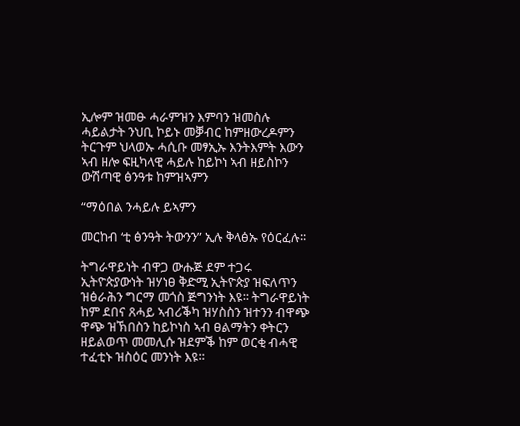ኢሎም ዝመፁ ሓራምዝን እምባን ዝመስሉ ሓይልታት ንህቢ ኮይኑ መቓብር ከምዘውረዶምን ትርጉም ህላወኡ ሓሲቡ መፃኢኡ እንትእምት እውን ኣብ ዘሎ ፍዚካላዊ ሓይሉ ከይኮነ ኣብ ዘይስኮን ውሽጣዊ ፅንዓቱ ከምዝኣምን

“ማዕበል ንሓይሉ ይኣምን

መርከብ ‘ቲ ፅንዓት ትውንን” ኢሉ ቅላፅኡ የዕርፈሉ፡፡

ትግራዋይነት ብዋጋ ውሑጅ ደም ተጋሩ ኢትዮጵያውነት ዝሃነፀ ቅድሚ ኢትዮጵያ ዝፍለጥን ዝፅራሕን ግርማ መጎስ ጅግንነት እዩ፡፡ ትግራዋይነት ከም ደበና ጸሓይ ኣብሪቕካ ዝሃስስን ዝተንን ብዋጭ ዋጭ ዝኽበስን ከይኮነስ ኣብ ፀልማትን ቀትርን ዘይልወጥ መመሊሱ ዝደምቕ ከም ወርቂ ብሓዊ ተፈቲኑ ዝስዕር መንነት እዩ።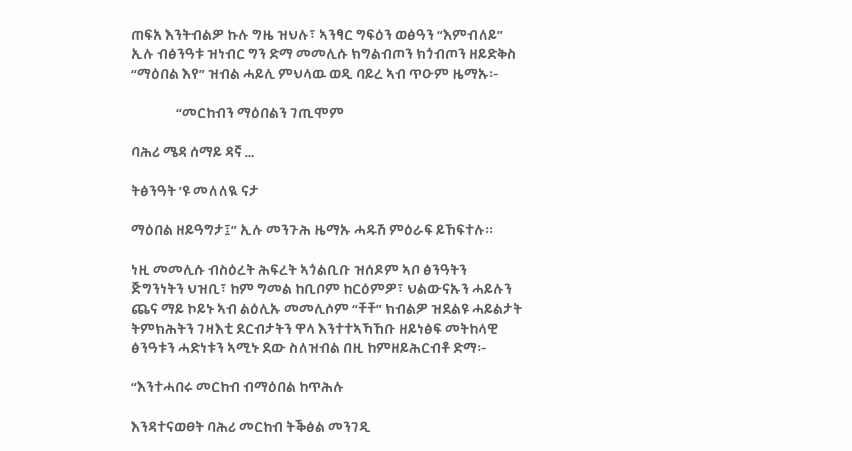ጠፍአ እንትብልዎ ኩሉ ግዜ ዝህሉ፣ ኣንፃር ግፍዕን ወፅዓን “እምብለይ” ኢሉ ብፅንዓቱ ዝነብር ግን ድማ መመሊሱ ክግልብጦን ክጎብጦን ዘይድቅስ “ማዕበል እየ” ዝብል ሓይሊ ምህላዉ ወዲ ባይረ ኣብ ጥዑም ዜማኡ፡-

               “መርከብን ማዕበልን ገጢሞም

ባሕሪ ሜዳ ሰማይ ዳኛ …

ትፅንዓት ’ዩ መለለዪ ናታ

ማዕበል ዘይዓግታ፤” ኢሉ መንጉሕ ዜማኡ ሓዱሽ ምዕራፍ ይኸፍተሉ፡፡

ነዚ መመሊሱ ብስዕረት ሕፍረት ኣጎልቢቡ ዝሰዶም ኣቦ ፅንዓትን ጅግንነትን ህዝቢ፣ ከም ግመል ከቢቦም ከርዕምዎ፣ ህልውናኡን ሓይሉን ጨና ማይ ኮይኑ ኣብ ልዕሊኡ መመሊሶም “ቸቸ” ክብልዎ ዝደልዩ ሓይልታት ትምክሕትን ገዛእቲ ደርብታትን ዋላ እንተተኣኻኸቡ ዘይነፅፍ መትከላዊ ፅንዓቱን ሓድነቱን ኣሚኑ ደው ስለዝብል በዚ ከምዘይሕርብቶ ድማ፡-

“እንተሓበሩ መርከብ ብማዕበል ከጥሕሉ

እንዳተናወፀት ባሕሪ መርከብ ትቕፅል መንገዲ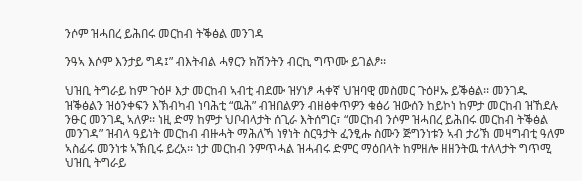ንሶም ዝሓበረ ይሕበሩ መርከብ ትቕፅል መንገዳ

ንዓኣ እሶም እንታይ ግዳ፤” ብእትብል ሓፃርን ክሽንትን ብርኪ ግጥሙ ይገልፆ፡፡

ህዝቢ ትግራይ ከም ጉዕዞ እታ መርከብ ኣብቲ ብደሙ ዝሃነፆ ሓቀኛ ህዝባዊ መስመር ጉዕዞኡ ይቕፅል፡፡ መንገዱ ዝቕፅልን ዝዕንቀፍን እኽብካብ ነባሕቲ “ዉሕ” ብዝበልዎን ብዘፅቀጥዎን ቁፅሪ ዝውሰን ከይኮነ ከምታ መርከብ ዝኸደሉ ንፁር መንገዲ ኣለዎ፡፡ ነዚ ድማ ከምታ ህቦብላታት ሰጊራ እትሰግር፣ “መርከብ ንሶም ዝሓበረ ይሕበሩ መርከብ ትቕፅል መንገዳ” ዝብላ ዓይነት መርከብ ብዙሓት ማሕለኻ ነፃነት ስርዓታት ፈንፂሑ ስሙን ጅግንነቱን ኣብ ታሪኽ መዛግብቲ ዓለም ኣስፊሩ መንነቱ ኣኽቢሩ ይረአ፡፡ ነታ መርከብ ንምጥሓል ዝሓብሩ ድምር ማዕበላት ከምዘሎ ዘዘንትዉ ተለላታት ግጥሚ ህዝቢ ትግራይ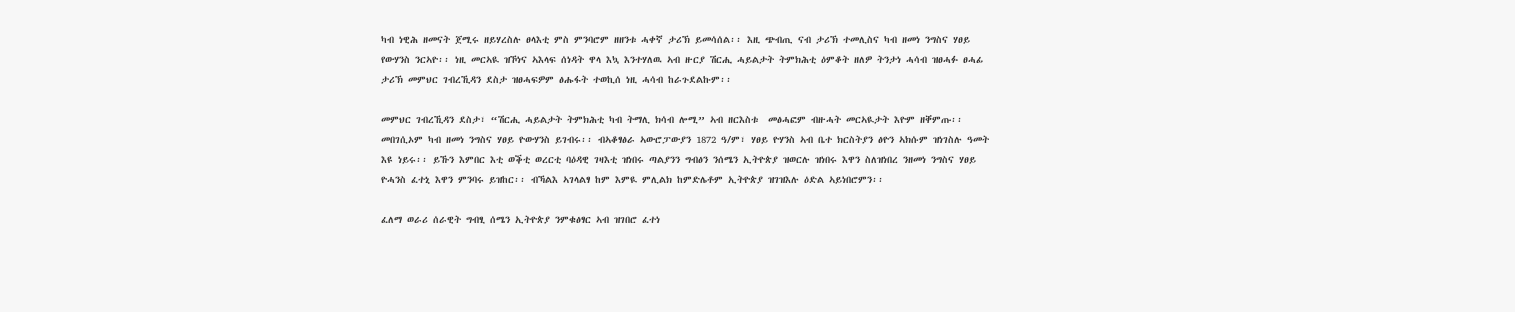ካብ ነዊሕ ዘመናት ጀሚሩ ዘይሃረስሉ ፀላእቲ ምስ ምንባሮም ዘዘንቱ ሓቀኛ ታሪኽ ይመሳሰል፡፡ እዚ ጭብጢ ናብ ታሪኽ ተመሊስና ካብ ዘመነ ንግስና ሃፀይ የውሃንስ ንርኣዮ፡፡ ነዚ መርኣዪ ዝኾነና ኣእላፍ ሰነዳት ዋላ እኳ እንተሃለዉ ኣብ ዙርያ ሽርሒ ሓይልታት ትምክሕቲ ዕምቆት ዘለዎ ትንታነ ሓሳብ ዝፀሓፉ ፀሓፊ ታሪኽ መምህር ገብረኺዳን ደስታ ዝፀሓፍዎም ፅሑፋት ተወኪሰ ነዚ ሓሳብ ከራጉደልኩም፡፡

መምህር ገብረኺዳን ደስታ፣ “ሽርሒ ሓይልታት ትምክሕቲ ካብ ትማሊ ክሳብ ሎሚ” ኣብ ዘርእስቱ  መፅሓፎም ብዙሓት መርኣዪታት እዮም ዘቐምጡ፡፡ መበገሲኦም ካብ ዘመነ ንግስና ሃፀይ ዮውሃንስ ይገብሩ፡፡ ብኣቆፃፅራ ኣውሮፓውያን 1872 ዓ/ም፣ ሃፀይ ዮሃንስ ኣብ ቤተ ክርስትያን ፅዮን ኣክሱም ዝነገስሉ ዓመት እዩ ነይሩ፡፡ ይኹን እምበር እቲ ወቕቲ ወረርቲ ባዕዳዊ ገዛእቲ ዝነበሩ ጣልያንን ግብፅን ንሰሜን ኢትዮጵያ ዝወርሉ ዝነበሩ እዋን ስለዝነበረ ንዘመነ ንግስና ሃፀይ ዮሓንስ ፈተኒ እዋን ምንባሩ ይዝከር፡፡ ብኻልእ ኣገላልፃ ከም እምዪ ምሊልክ ከምድሌቶም ኢትዮጵያ ዝገዝእሉ ዕድል ኣይነበሮምን፡፡

ፈለማ ወራሪ ሰራዊት ግብፂ ሰሜን ኢትዮጵያ ንምቁፅፃር ኣብ ዝገበሮ ፈተነ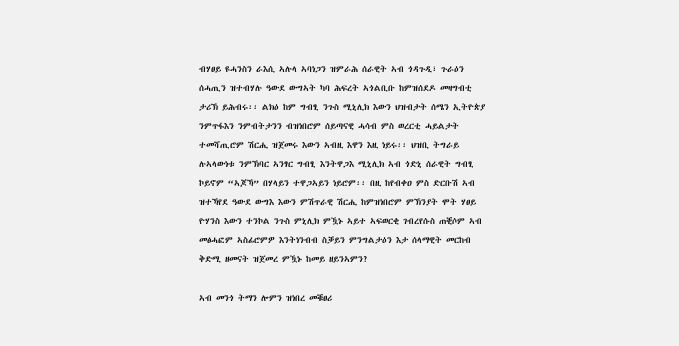ብሃፀይ ዩሓንስን ራእሲ ኣሉላ ኣባነጋን ዝምራሕ ሰራዊት ኣብ ጎዳጉዲ፣ ጉራዕን ሰሓጢን ዝተብሃሉ ዓውደ ውግኣት ካባ ሕፍረት ኣጎልቢቡ ከምዝሰደዶ መዛግብቲ ታሪኽ ይሕብሩ፡፡ ልክዕ ከም ግብፂ ንጉስ ሚኒሊክ እውን ህዝብታት ሰሜን ኢትዮጵያ ንምጥፋእን ንምብትታንን ብዝነበሮም ሰይጣናዊ ሓሳብ ምስ ወረርቲ ሓይልታት ተመሻጢሮም ሽርሒ ዝጀመሩ እውን ኣብዚ እዋን እዚ ነይሩ፡፡ ህዝቢ ትግራይ ሉኣላውነቱ ንምኽባር ኣንፃር ግብፂ እንትዋጋእ ሚኒሊክ ኣብ ጎድኒ ሰራዊት ግብፂ ኮይኖም “ኣጆኻ” በሃላይን ተዋጋኣይን ነይሮም፡፡ በዚ ከየብቀዐ ምስ ድርቡሽ ኣብ ዝተኻየደ ዓውደ ውግእ እውን ምሽጥራዊ ሽርሒ ከምዝነበሮም ምኽንያት ሞት ሃፀይ ዮሃንስ እውን ተንኮል ንጉስ ምኒሊክ ምዃኑ ኣይተ ኣፍወርቂ ገብረየሱስ ጠቒሶም ኣብ መፅሓፎም ኣስፊሮምዎ እንትነንብብ ስቓይን ምንግልታዕን እታ ሰላማዊት መርከብ ቅድሚ ዘመናት ዝጀመረ ምዃኑ ከመይ ዘይንኣምን?

ኣብ መንጎ ትማን ሎምን ዝነበረ መቑፀሪ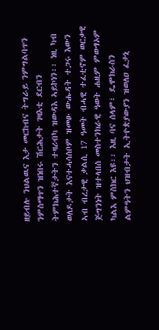ዘይብሉ ንህልዉና እታ መርከብና ትግራይ ንምግልባጥን ንምስማጥን ዝነበሩ ሽርሕታት ገዛእቲ ደርብን ትምክሕተኛታትን ተዛሪብካ ዝውዳእ ኣይኮነን፡፡ ነዚ ካብ ወለዶታት እናተሓሳሰቦም ዝመፁ ውሑዳት ተጋሩ እውን ኣብ ብረታዊ ቃልሲ 17 ዓመት ብሓዊ ተፈቲኖም ወርቃዊ ጅግንነት ዝተላበሰ መስተንክራዊ ዓወት ሐዚም ምውፃኦም ካልእ ምስክር እዩ፡፡ እዚ ባና ሰላም፣ ዴሞክራስን ልምዓትን ህዝብታት ኢትዮጵያውያን ዝወለዐ ፈታኒ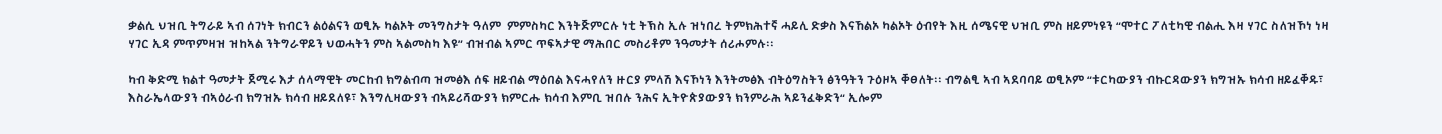ቃልሲ ህዝቢ ትግራይ ኣብ ሰገነት ክብርን ልዕልናን ወፂኡ ካልኦት መንግስታት ዓለም  ምምስካር እንትጅምርሉ ነቲ ትኽስ ኢሉ ዝነበረ ትምክሕተኛ ሓይሊ ድቃስ እናኸልኦ ካልኦት ዕብየት እዚ ሰሜናዊ ህዝቢ ምስ ዘይምነዩን “ሞተር ፖለቲካዊ ብልሒ እዛ ሃገር ስለዝኾነ ነዛ ሃገር ኢዳ ምጥምዛዝ ዝከኣል ንትግራዋይን ህወሓትን ምስ ኣልመስካ እዩ” ብዝብል ኣምር ጥፍኣታዊ ማሕበር መስሪቶም ንዓመታት ሰሪሖምሉ፡፡

ካብ ቅድሚ ክልተ ዓመታት ጀሚሩ እታ ሰላማዊት መርከብ ክግልብጣ ዝመፅእ ሰፍ ዘይብል ማዕበል እናሓየለን ዙርያ ምላሽ እናኾነን እንትመፅእ ብትዕግስትን ፅንዓትን ጉዕዞኣ ቐፀለት፡፡ ብግልፂ ኣብ ኣደባባይ ወፂኦም “ቱርካውያን ብኩርዳውያን ክግዝኡ ክሳብ ዘይፈቐዱ፣ እስራኤላውያን ብኣዕራብ ክግዝኡ ክሳብ ዘይደለዩ፣ እንግሊዛውያን ብኣይሪሻውያን ክምርሑ ክሳብ እምቢ ዝበሉ ንሕና ኢትዮጵያውያን ክንምራሕ ኣይንፈቅድን“ ኢሎም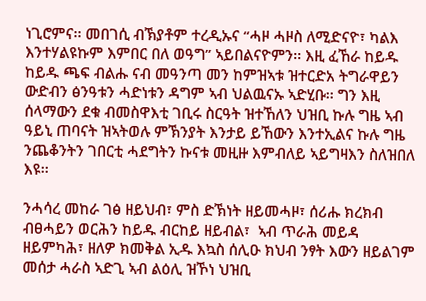ነጊሮምና፡፡ መበገሲ ብኽያቶም ተረዲኡና “ሓዞ ሓዞስ ለሚድናዮ፣ ካልእ እንተሃልዩኩም እምበር በለ ወዓግ” ኣይበልናዮምን፡፡ እዚ ፈኸራ ከይዱ ከይዱ ጫፍ ብልሑ ናብ መዓንጣ መን ከምዝኣቱ ዝተርድአ ትግራዋይን ውድብን ፅንዓቱን ሓድነቱን ዳግም ኣብ ህልዉናኡ ኣድሂቡ፡፡ ግን እዚ ሰላማውን ደቁ ብመስዋእቲ ገቢሩ ስርዓት ዝተኸለን ህዝቢ ኩሉ ግዜ ኣብ ዓይኒ ጠባናት ዝኣትወሉ ምኽንያት እንታይ ይኸውን እንተኢልና ኩሉ ግዜ ንጨቆንትን ገበርቲ ሓደግትን ኩናቱ መዚዙ እምብለይ ኣይግዛእን ስለዝበለ እዩ፡፡

ንሓሳረ መከራ ገፅ ዘይህብ፣ ምስ ድኽነት ዘይመሓዞ፣ ሰሪሑ ክረክብ ብፀሓይን ወርሕን ከይዱ ብርከይ ዘይብል፣  ኣብ ጥራሕ መይዳ ዘይምካሕ፣ ዘለዎ ክመቅል ኢዱ እኳስ ሰሊዑ ክህብ ንፃት እውን ዘይልገም መሰታ ሓራስ ኣድጊ ኣብ ልዕሊ ዝኾነ ህዝቢ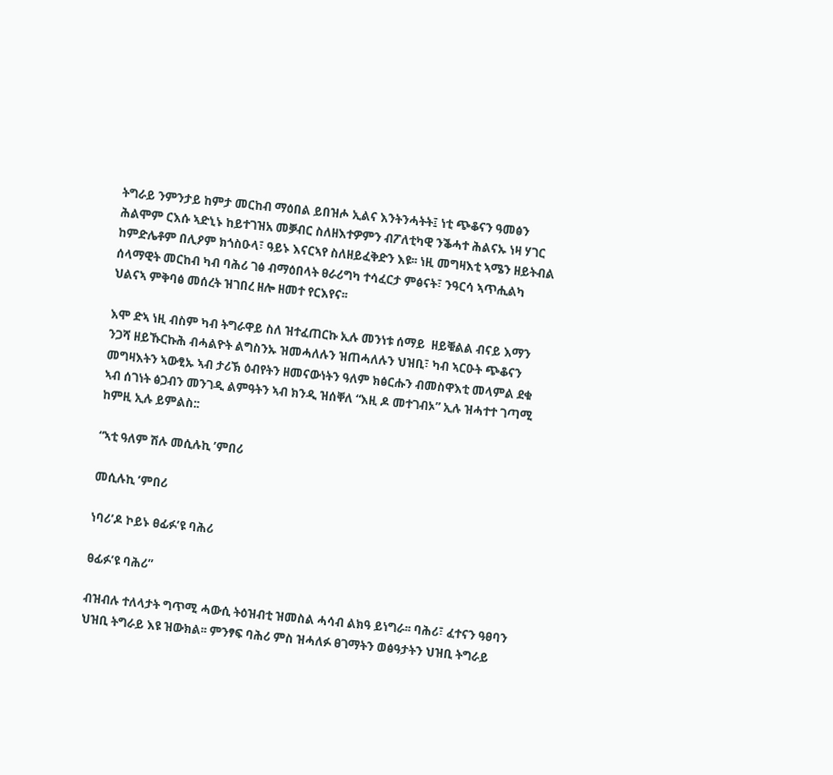ትግራይ ንምንታይ ከምታ መርከብ ማዕበል ይበዝሖ ኢልና እንትንሓትት፤ ነቲ ጭቆናን ዓመፅን ሕልሞም ርእሱ ኣድኒኑ ከይተገዝአ መቓብር ስለዘእተዎምን ብፖለቲካዊ ንቕሓተ ሕልናኡ ነዛ ሃገር ከምድሌቶም በሊዖም ክጎስዑላ፣ ዓይኑ እናርኣየ ስለዘይፈቅድን እዩ፡፡ ነዚ መግዛእቲ ኣሜን ዘይትብል ሰላማዊት መርከብ ካብ ባሕሪ ገፅ ብማዕበላት ፀራሪግካ ተሳፈርታ ምፅናት፣ ንዓርሳ ኣጥሒልካ ህልናኣ ምቅባፅ መሰረት ዝገበረ ዘሎ ዘመተ የርእየና፡፡

እሞ ድኣ ነዚ ብስም ካብ ትግራዋይ ስለ ዝተፈጠርኩ ኢሉ መንነቱ ሰማይ  ዘይቑልል ብናይ እማን ንጋሻ ዘይኹርኩሕ ብሓልዮት ልግስንኡ ዝመሓለሉን ዝጠሓለሉን ህዝቢ፣ ካብ ኣርዑት ጭቆናን መግዛእትን ኣውፂኡ ኣብ ታሪኽ ዕብየትን ዘመናውነትን ዓለም ክፅርሑን ብመስዋእቲ መላምል ደቁ ኣብ ሰገነት ፅጋብን መንገዲ ልምዓትን ኣብ ክንዲ ዝሰቐለ “እዚ ዶ መተገብኦ” ኢሉ ዝሓተተ ገጣሚ ከምዚ ኢሉ ይምልስ::

“ኣቲ ዓለም ሽሉ መሲሉኪ ’ምበሪ

መሲሉኪ ’ምበሪ

ነባሪ’ዶ ኮይኑ ፀፊፉ’ዩ ባሕሪ

ፀፊፉ’ዩ ባሕሪ”

ብዝብሉ ተለላታት ግጥሚ ሓውሲ ትዕዝብቲ ዝመስል ሓሳብ ልክዓ ይነግራ፡፡ ባሕሪ፣ ፈተናን ዓፀባን ህዝቢ ትግራይ እዩ ዝውክል፡፡ ምንፃፍ ባሕሪ ምስ ዝሓለፉ ፀገማትን ወፅዓታትን ህዝቢ ትግራይ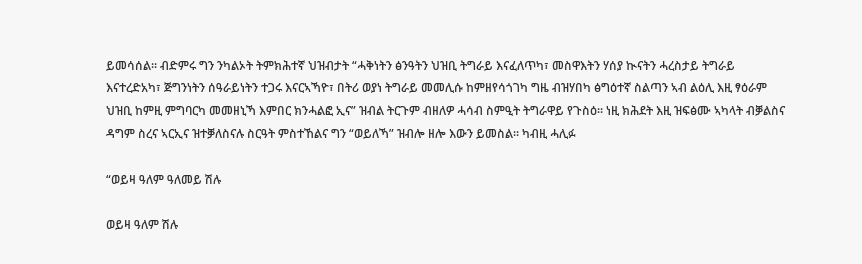ይመሳሰል፡፡ ብድምሩ ግን ንካልኦት ትምክሕተኛ ህዝብታት “ሓቅነትን ፅንዓትን ህዝቢ ትግራይ እናፈለጥካ፣ መስዋእትን ሃሰያ ኲናትን ሓረስታይ ትግራይ እናተረድአካ፣ ጅግንነትን ሰዓራይነትን ተጋሩ እናርኣኻዮ፣ በትሪ ወያነ ትግራይ መመሊሱ ከምዘየሳጎገካ ግዜ ብዝሃበካ ፅግዕተኛ ስልጣን ኣብ ልዕሊ እዚ ፃዕራም ህዝቢ ከምዚ ምግባርካ መመዘኒኻ እምበር ክንሓልፎ ኢና” ዝብል ትርጉም ብዘለዎ ሓሳብ ስምዒት ትግራዋይ የጉስዕ፡፡ ነዚ ክሕደት እዚ ዝፍፅሙ ኣካላት ብቓልስና ዳግም ስረና ኣርኢና ዝተቓለስናሉ ስርዓት ምስተኸልና ግን “ወይለኻ” ዝብሎ ዘሎ እውን ይመስል፡፡ ካብዚ ሓሊፉ

“ወይዛ ዓለም ዓለመይ ሽሉ

ወይዛ ዓለም ሽሉ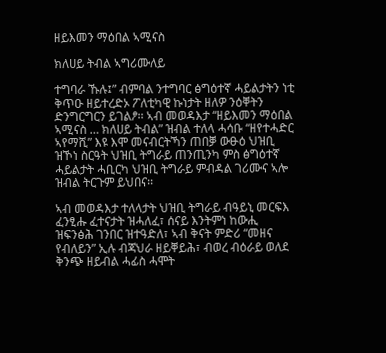ዘይእመን ማዕበል ኣሚናስ

ክለሀይ ትብል ኣግሪሙለይ

ተግባራ ኹሉ፤” ብምባል ንተግባር ፅግዕተኛ ሓይልታትን ነቲ ቅጥዑ ዘይተረድኦ ፖለቲካዊ ኩነታት ዘለዎ ንዕቐትን ድንግርግርን ይገልፆ፡፡ ኣብ መወዳእታ “ዘይእመን ማዕበል ኣሚናስ … ክለሀይ ትብል” ዝብል ተለላ ሓሳቡ “ዘየተሓድር ኣየማሺ” እዩ እሞ መናብርትኻን ጠበቓ ውፁዕ ህዝቢ ዝኾነ ስርዓት ህዝቢ ትግራይ ጠንጢንካ ምስ ፅግዕተኛ ሓይልታት ሓቢርካ ህዝቢ ትግራይ ምብዳል ገሪሙና ኣሎ ዝብል ትርጉም ይህበና፡፡

ኣብ መወዳእታ ተለላታት ህዝቢ ትግራይ ብዓይኒ መርፍእ ፈንፂሑ ፈተናታት ዝሓለፈ፣ ሰናይ እንትምነ ከውሒ ዝፍንፅሕ ገንበር ዝተዓድለ፣ ኣብ ቅናት ምድሪ “መዘና የብለይን” ኢሉ ብጃህራ ዘይቐይሕ፣ ብወረ ብዕራይ ወለደ ቅንጭ ዘይብል ሓፊስ ሓሞት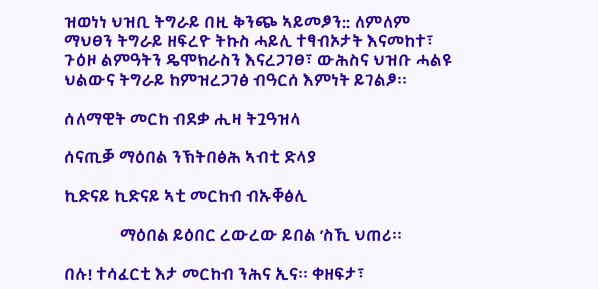ዝወነነ ህዝቢ ትግራይ በዚ ቅንጭ ኣይመፆን:: ለምለም ማህፀን ትግራይ ዘፍረዮ ትኩስ ሓይሊ ተፃብኦታት እናመከተ፣ ጉዕዞ ልምዓትን ዴሞክራስን እናረጋገፀ፣ ውሕስና ህዝቡ ሓልዩ ህልውና ትግራይ ከምዝረጋገፅ ብዓርሰ እምነት ይገልፆ፡፡

ሰለማዊት መርከ ብደቃ ሒዛ ትጓዓዝላ

ሰናጢቓ ማዕበል ንኽትበፅሕ ኣብቲ ድላያ

ኪድናይ ኪድናይ ኣቲ መርከብ ብኡቐፅሊ

              ማዕበል ይዕበር ረውረው ይበል ’ስኺ ህጠሪ፡፡

በሉ! ተሳፈርቲ እታ መርከብ ንሕና ኢና፡፡ ቀዘፍታ፣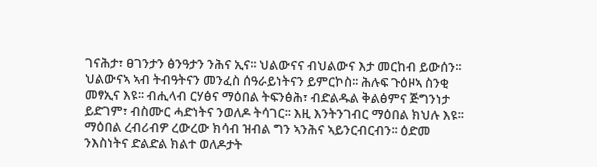ገናሕታ፣ ፀገንታን ፅንዓታን ንሕና ኢና፡፡ ህልውናና ብህልውና እታ መርከብ ይውሰን፡፡ ህልውናኣ ኣብ ትብዓትናን መንፈስ ሰዓራይነትናን ይምርኮስ፡፡ ሕሉፍ ጉዕዞኣ ስንቂ መፃኢና እዩ፡፡ ብሒላብ ርሃፅና ማዕበል ትፍንፅሕ፣ ብድልዱል ቅልፅምና ጅግንነታ ይድገም፣ ብስሙር ሓድነትና ንወለዶ ትሳገር፡፡ እዚ እንትንገብር ማዕበል ክህሉ እዩ፡፡ ማዕበል ረብሪብዎ ረውረው ክሳብ ዝብል ግን ኣንሕና ኣይንርብርብን፡፡ ዕድመ ንእስነትና ድልድል ክልተ ወለዶታት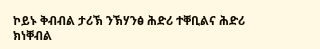ኮይኑ ቅብብል ታሪኽ ንኽሃንፅ ሕድሪ ተቐቢልና ሕድሪ ክነቐብል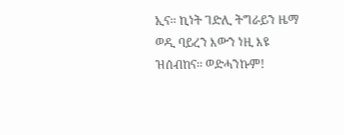ኢና፡፡ ኪነት ገድሊ ትግራይን ዜማ ወዲ ባይረን እውን ነዚ እዩ ዝሰብከና፡፡ ወድሓንኩም!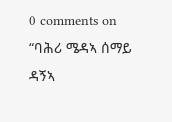0 comments on “ባሕሪ ሜዳኣ ሰማይ ዳኝኣ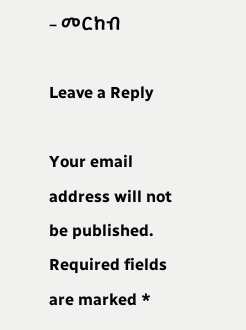– መርከብ

Leave a Reply

Your email address will not be published. Required fields are marked *